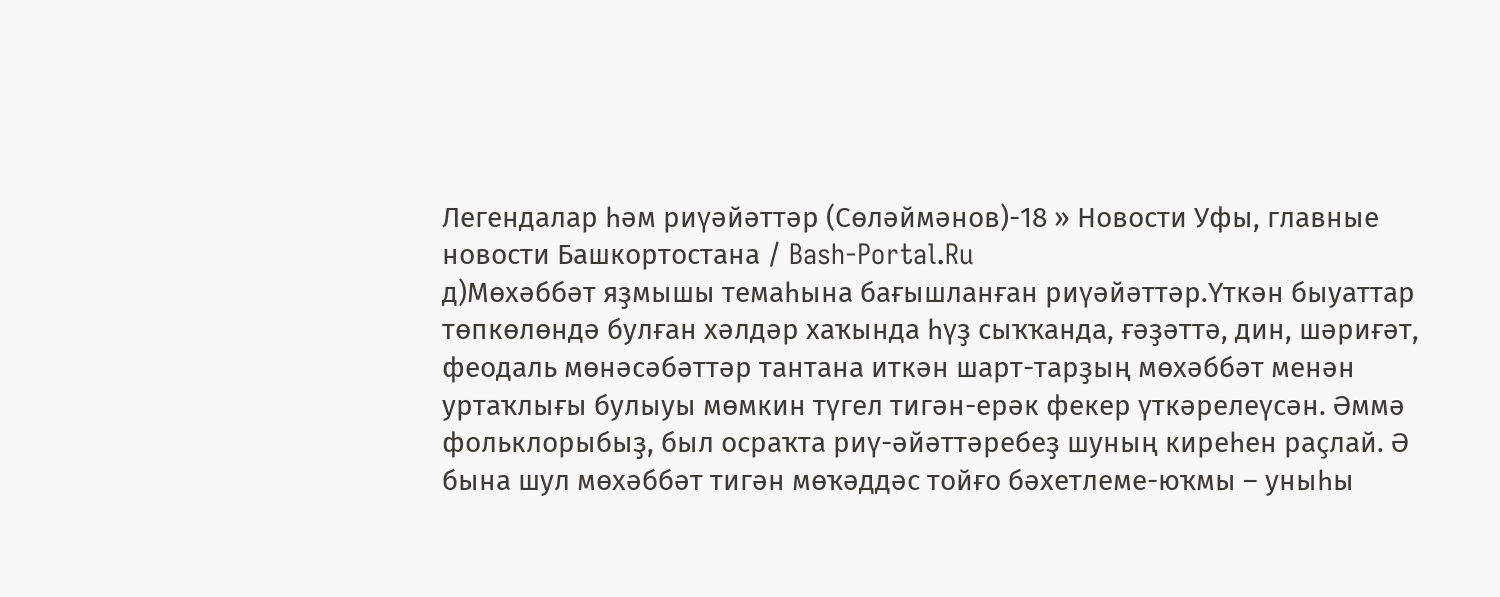Легендалар һәм риүәйәттәр (Сөләймәнов)-18 » Новости Уфы, главные новости Башкортостана / Bash-Portal.Ru
д)Мөхәббәт яҙмышы темаһына бағышланған риүәйәттәр.Үткән быуаттар төпкөлөндә булған хәлдәр хаҡында һүҙ сыҡҡанда, ғәҙәттә, дин, шәриғәт, феодаль мөнәсәбәттәр тантана иткән шарт-тарҙың мөхәббәт менән уртаҡлығы булыуы мөмкин түгел тигән-ерәк фекер үткәрелеүсән. Әммә фольклорыбыҙ, был осраҡта риү-әйәттәребеҙ шуның киреһен раҫлай. Ә бына шул мөхәббәт тигән мөҡәддәс тойғо бәхетлеме-юҡмы – уныһы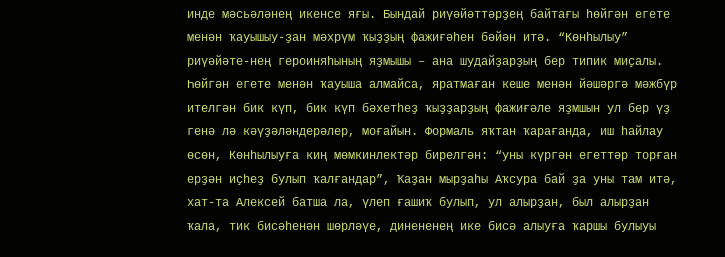инде мәсьәләнең икенсе яғы. Бындай риүәйәттәрҙең байтағы һөйгән егете менән ҡауышыу-ҙан мәхрүм ҡыҙҙың фажиғәһен бәйән итә. “Көнһылыу” риүәйәте-нең героиняһының яҙмышы – ана шудайҙарҙың бер типик миҫалы. Һөйгән егете менән ҡауыша алмайса, яратмаған кеше менән йәшәргә мәжбүр ителгән бик күп, бик күп бәхетһеҙ ҡыҙҙарҙың фажиғәле яҙмшын ул бер үҙ генә лә кәүҙәләндерәлер, моғайын. Формаль яҡтан ҡарағанда, иш һайлау өсөн, Көнһылыуға киң мөмкинлектәр бирелгән: “уны күргән егеттәр торған ерҙән иҫһеҙ булып ҡалғандар”, Ҡаҙан мырҙаһы Аҡсура бай ҙа уны там итә, хат-та Алексей батша ла, үлеп ғашиҡ булып, ул алырҙан, был алырҙан ҡала, тик бисәһенән шөрләүе, динененең ике бисә алыуға ҡаршы булыуы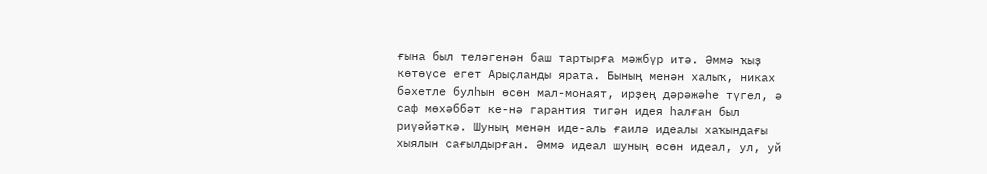ғына был теләгенән баш тартырға мәжбүр итә. Әммә ҡыҙ көтөүсе егет Арыҫланды ярата. Бының менән халыҡ, никах бәхетле булһын өсөн мал-монаят, ирҙең дәрәжәһе түгел, ә саф мөхәббәт ке-нә гарантия тигән идея һалған был риүәйәткә. Шуның менән иде-аль ғаилә идеалы хаҡындағы хыялын сағылдырған. Әммә идеал шуның өсөн идеал, ул, уй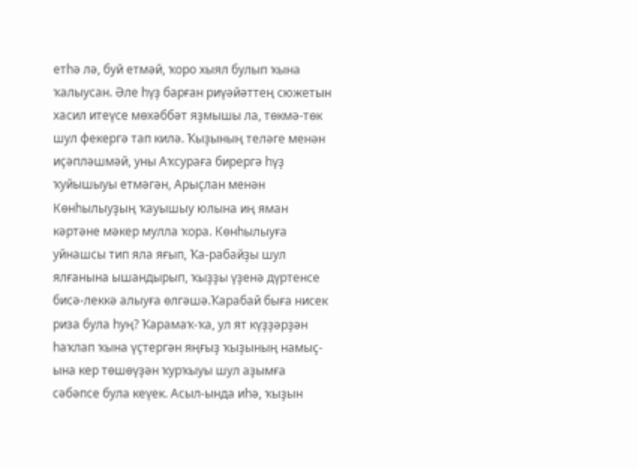етһә лә, буй етмәй, ҡоро хыял булып ҡына ҡалыусан. Әле һүҙ барған риүәйәттең сюжетын хасил итеүсе мөхәббәт яҙмышы ла, төкмә-төк шул фекергә тап килә. Ҡыҙының теләге менән иҫәпләшмәй, уны Аҡсураға бирергә һүҙ ҡуйышыуы етмәгән, Арыҫлан менән Көнһылыуҙың ҡауышыу юлына иң яман кәртәне мәкер мулла ҡора. Көнһылыуға уйнашсы тип яла яғып, Ҡа-рабайҙы шул ялғанына ышандырып, ҡыҙҙы үҙенә дүртенсе бисә-леккә алыуға өлгәшә.Ҡарабай быға нисек риза була һуң? Ҡарамаҡ-ҡа, ул ят күҙҙәрҙән һаҡлап ҡына үҫтергән яңғыҙ ҡыҙының намыҫ-ына кер төшөүҙән ҡурҡыуы шул аҙымға сәбәпсе була кеүек. Асыл-ында иһә, ҡыҙын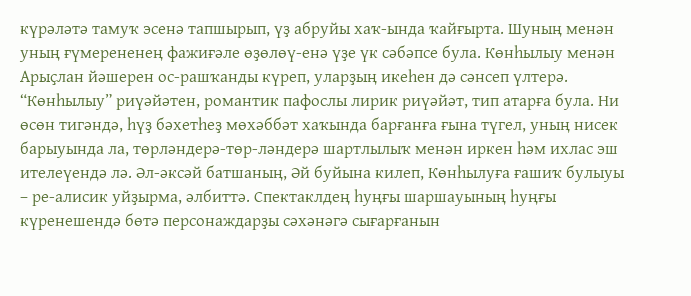күрәләтә тамуҡ эсенә тапшырып, үҙ абруйы хаҡ-ында ҡайғырта. Шуның менән уның ғүмерененең фажиғәле өҙөлөү-енә үҙе үк сәбәпсе була. Көнһылыу менән Арыҫлан йәшерен ос-рашҡанды күреп, уларҙың икеһен дә сәнсеп үлтерә. “Көнһылыу” риүәйәтен, романтик пафослы лирик риүәйәт, тип атарға була. Ни өсөн тигәндә, һүҙ бәхетһеҙ мөхәббәт хаҡында барғанға ғына түгел, уның нисек барыуында ла, төрләндерә-төр-ләндерә шартлылыҡ менән иркен һәм ихлас эш ителеүендә лә. Әл-әксәй батшаның, Әй буйына килеп, Көнһылуға ғашиҡ булыуы – ре-алисик уйҙырма, әлбиттә. Спектаклдең һуңғы шаршауының һуңғы күренешендә бөтә персонаждарҙы сәхәнәгә сығарғанын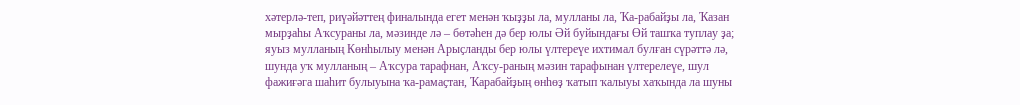хәтерлә-теп, риүәйәттең финалында егет менән ҡыҙҙы ла, мулланы ла, Ҡа-рабайҙы ла, Ҡазан мырҙаһы Аҡсураны ла, мәзинде лә – бөтәһен дә бер юлы Әй буйындағы Өй ташҡа туплау ҙа; яуыз мулланың Көнһылыу менән Арыҫланды бер юлы үлтереүе ихтимал булған сүрәттә лә, шунда уҡ мулланың – Аҡсура тарафнан, Аҡсу-раның мәзин тарафынан үлтерелеүе, шул фажиғәга шаһит булыуына ҡа-рамаҫтан, Ҡарабайҙың өнһөҙ ҡатып ҡалыуы хаҡында ла шуны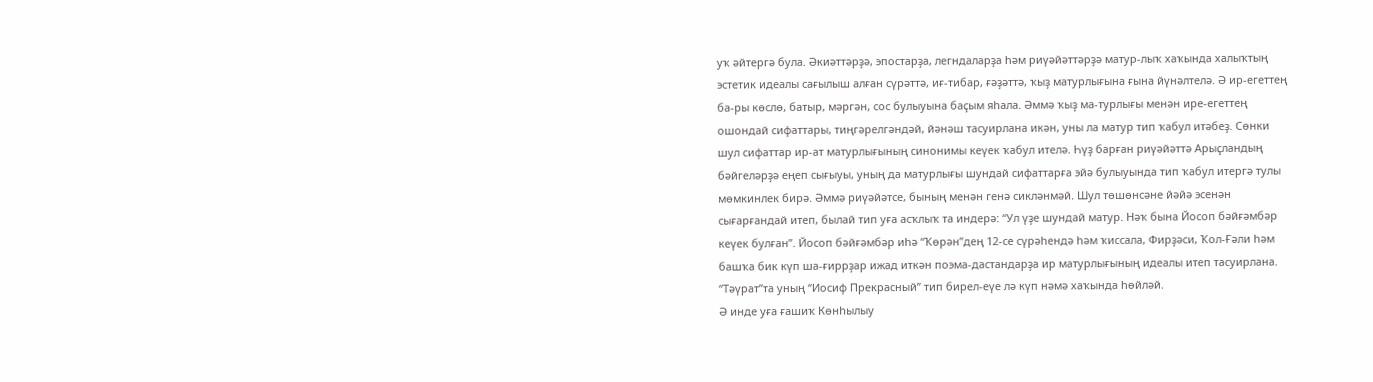уҡ әйтергә була. Әкиәттәрҙә, эпостарҙа, легндаларҙа һәм риүәйәттәрҙә матур-лыҡ хаҡында халыҡтың эстетик идеалы сағылыш алған сүрәттә, иғ-тибар, ғәҙәттә, ҡыҙ матурлығына ғына йүнәлтелә. Ә ир-егеттең ба-ры көслө, батыр, мәргән, сос булыуына баҫым яһала. Әммә ҡыҙ ма-турлығы менән ире-егеттең ошондай сифаттары, тиңгәрелгәндәй, йәнәш тасуирлана икән, уны ла матур тип ҡабул итәбеҙ. Сөнки шул сифаттар ир-ат матурлығының синонимы кеүек ҡабул ителә. Һүҙ барған риүәйәттә Арыҫландың бәйгеләрҙә еңеп сығыуы, уның да матурлығы шундай сифаттарға эйә булыуында тип ҡабул итергә тулы мөмкинлек бирә. Әммә риүәйәтсе, бының менән генә сикләнмәй. Шул төшөнсәне йәйә эсенән сығарғандай итеп, былай тип уға асҡлыҡ та индерә: “Ул үҙе шундай матур. Нәҡ бына Йосоп бәйғәмбәр кеүек булған”. Йосоп бәйғәмбәр иһә “Ҡөрән”дең 12-се сүрәһендә һәм ҡиссала, Фирҙәси, Ҡол-Ғәли һәм башҡа бик күп ша-ғиррҙар ижад иткән поэма-дастандарҙа ир матурлығының идеалы итеп тасуирлана. “Тәүрат”та уның “Иосиф Прекрасный” тип бирел-еүе лә күп нәмә хаҡында һөйләй.
Ә инде уға ғашиҡ Көнһылыу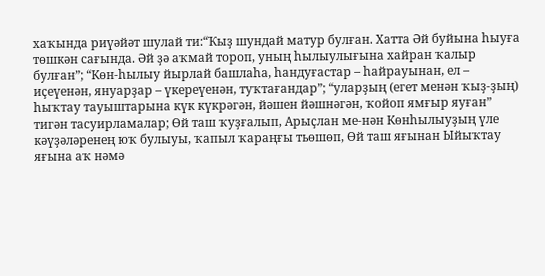хаҡында риүәйәт шулай ти:“Ҡыҙ шундай матур булған. Хатта Әй буйына һыуға төшкән сағында. Әй ҙә аҡмай тороп, уның һылыулығына хайран ҡалыр булған”; “Көн-һылыу йырлай башлаһа, һандуғастар – һайрауынан, ел – иҫеүенән, януарҙар – үкереүенән, туҡтағандар”; “уларҙың (егет менән ҡыҙ-ҙың) һыҡтау тауыштарына күк күкрәгән, йәшен йәшнәгән, ҡойоп ямғыр яуған” тигән тасуирламалар; Өй таш ҡуҙғалып, Арыҫлан ме-нән Көнһылыуҙың үле кәүҙәләренең юҡ булыуы, ҡапыл ҡараңғы тьөшөп, Өй таш яғынан Ыйыҡтау яғына аҡ нәмә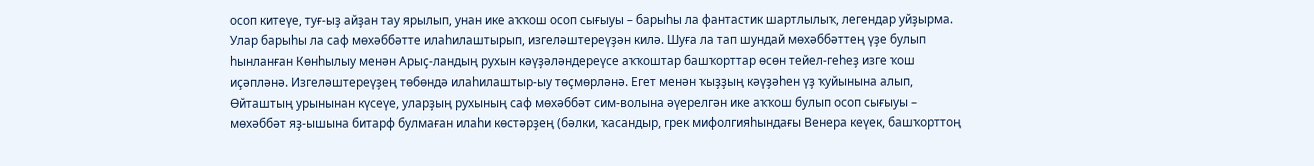осоп китеүе, туғ-ыҙ айҙан тау ярылып, унан ике аҡҡош осоп сығыуы – барыһы ла фантастик шартлылыҡ, легендар уйҙырма. Улар барыһы ла саф мөхәббәтте илаһилаштырып, изгеләштереүҙән килә. Шуға ла тап шундай мөхәббәттең үҙе булып һынланған Көнһылыу менән Арыҫ-ландың рухын кәүҙәләндереүсе аҡҡоштар башҡорттар өсөн тейел-геһеҙ изге ҡош иҫәпләнә. Изгеләштереүҙең төбөндә илаһилаштыр-ыу төҫмөрләнә. Егет менән ҡыҙҙың кәүҙәһен үҙ ҡуйынына алып, Өйташтың урынынан күсеүе, уларҙың рухының саф мөхәббәт сим-волына әүерелгән ике аҡҡош булып осоп сығыуы – мөхәббәт яҙ-ышына битарф булмаған илаһи көстәрҙең (бәлки, ҡасандыр, грек мифолгияһындағы Венера кеүек, башҡорттоң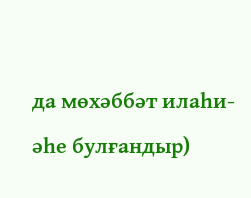да мөхәббәт илаһи-әһе булғандыр)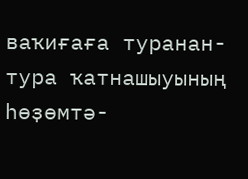ваҡиғаға туранан-тура ҡатнашыуының һөҙөмтә-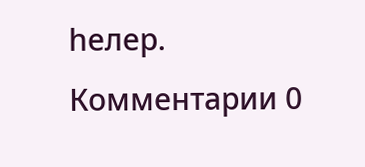һелер.
Комментарии 0